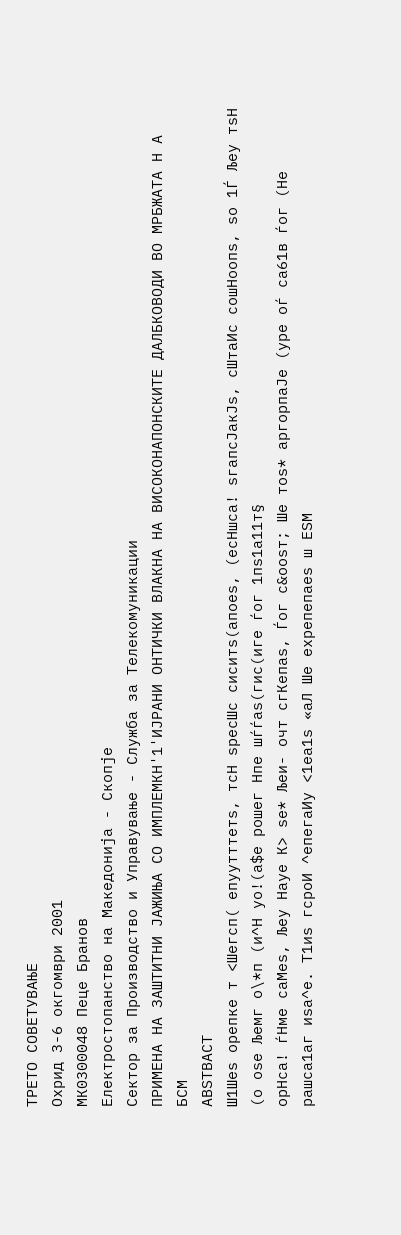ТРЕТО СОВЕТУВАЊЕ
Охрид 3-6 окгомври 2001
МК0300048 Пеце Бранов
Електростопанство на Македонија - Скопје
Сектор за Производство и Управување - Служба за Телекомуникации
ПРИМЕНА НА ЗАШТИТНИ ЈАЖИЊА СО ИМПЛЕМКН'1'ИЈРАНИ ОНТИЧКИ ВЛАКНА НА ВИСОКОНАПОНСКИТЕ ДАЛБКОВОДИ ВО МРБЖАТА Н А
БСМ
АВЅТВАСТ
Ш1Шеѕ орепке т <Шегсп( епуутттетѕ, тсН ѕресШс сиситѕ(апоеѕ, (есНшса! ѕгапсЈакЈѕ, сШтаИс сошНоопѕ, ѕо 1Ѓ Љеу тѕН (о оѕе Љемг о\*п (и^Н уо!(а$е рошег Нпе шѓѓаѕ(гис(иге ѓог 1пѕ1а11т§
орНса! ѓНме саМеѕ, Љеу Науе К> ѕе* Љеи- очт сгКепаѕ, Ѓог с&ооѕт; Ше тоѕ* аргорпаЈе (уре оѓ са61в ѓог (Не рашса1аг иѕа^е. Т1иѕ гсроИ ^епегаИу <1еа1ѕ «аЛ Ше ехрепепаеѕ ш ЕЅМ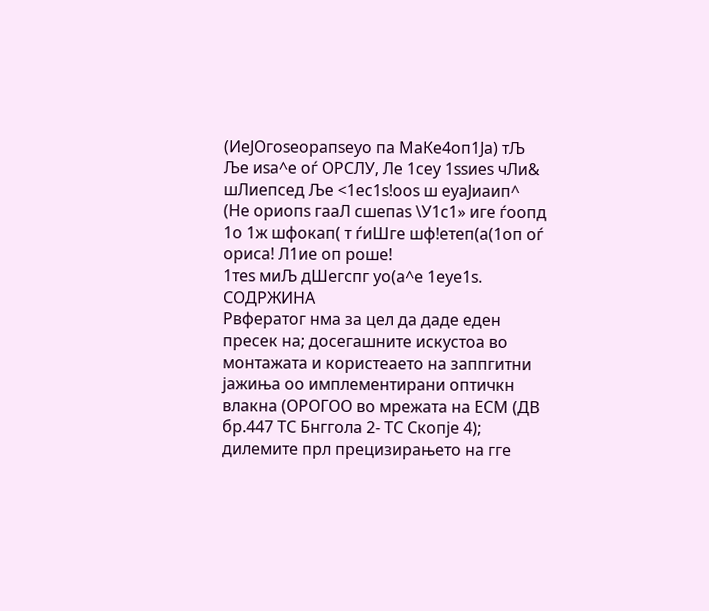(ИеЈОгоѕеорапѕеуо па МаКе4оп1Ја) тЉ Ље иѕа^е оѓ ОРСЛУ, Ле 1сеу 1ѕѕиеѕ чЛи& шЛиепсед Ље <1ес1ѕ!ооѕ ш еуаЈиаип^ (Не ориопѕ гааЛ сшепаѕ \У1с1» иге ѓоопд 1о 1ж шфокап( т ѓиШге шф!етеп(а(1оп оѓ ориса! Л1ие оп роше!
1теѕ миЉ дШегспг уо(а^е 1еуе1ѕ.
СОДРЖИНА
Рвфератог нма за цел да даде еден пресек на; досегашните искустоа во монтажата и користеаето на заппгитни јажиња оо имплементирани оптичкн влакна (ОРОГОО во мрежата на ЕСМ (ДВ бр.447 ТС Бнггола 2- ТС Скопје 4); дилемите прл прецизирањето на гге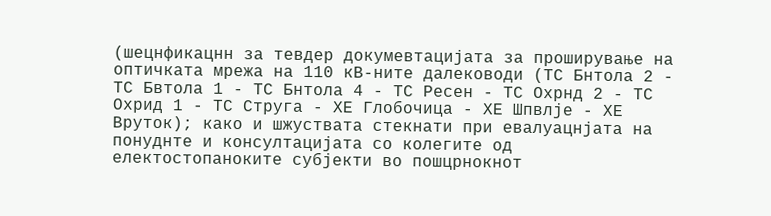(шецнфикацнн за тевдер докумевтацијата за проширување на оптичката мрежа на 110 кВ-ните далеководи (ТС Бнтола 2 - ТС Бвтола 1 - ТС Бнтола 4 - ТС Ресен - ТС Охрнд 2 - ТС Охрид 1 - ТС Струга - ХЕ Глобочица - ХЕ Шпвлје - ХЕ Вруток); како и шжуствата стекнати при евалуацнјата на понуднте и консултацијата со колегите од електостопаноките субјекти во пошцрнокнот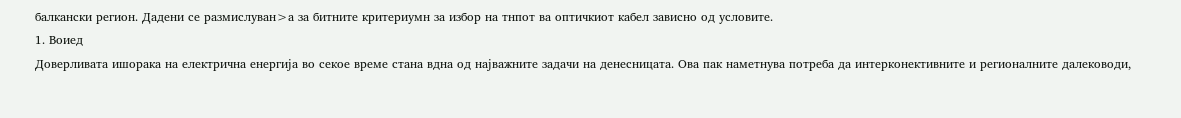балкански регион. Дадени се размислуван>а за битните критериумн за избор на тнпот ва оптичкиот кабел зависно од условите.
1. Воиед
Доверливата ишорака на електрична енергија во секое време стана вдна од најважните задачи на денесницата. Ова пак наметнува потреба да интерконективните и регионалните далеководи,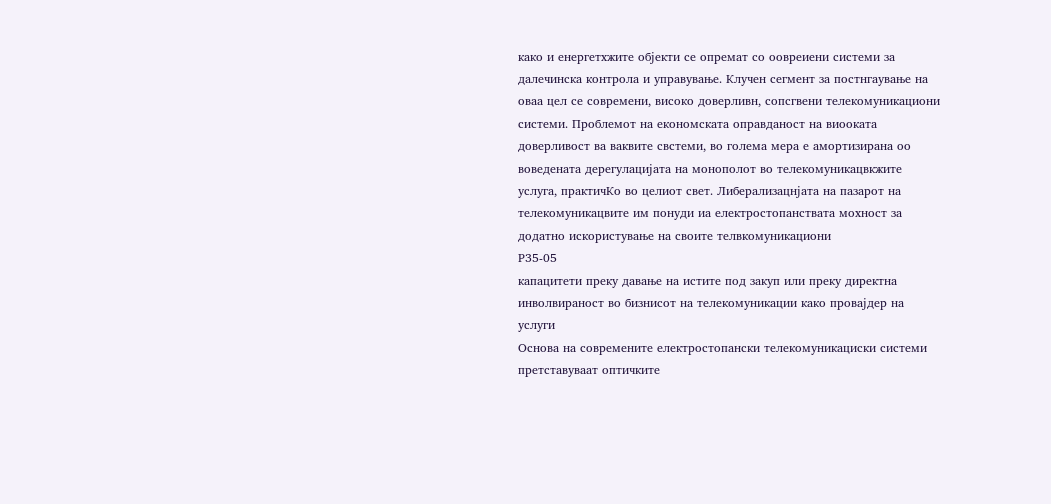како и енергетхжите објекти се опремат со оовреиени системи за далечинска контрола и управување. Клучен сегмент за постнгаување на оваа цел се современи, високо доверливн, сопсгвени телекомуникациони системи. Проблемот на економската оправданост на виооката доверливост ва ваквите свстеми, во голема мера е амортизирана оо воведената дерегулацијата на монополот во телекомуникацвкжите услуга, практичКо во целиот свет. Либерализацнјата на пазарот на телекомуникацвите им понуди иа електростопанствата мохност за додатно искористување на своите телвкомуникациони
Р35-05
капацитети преку давање на истите под закуп или преку директна инволвираност во бизнисот на телекомуникации како провајдер на услуги
Основа на современите електростопански телекомуникациски системи претставуваат оптичките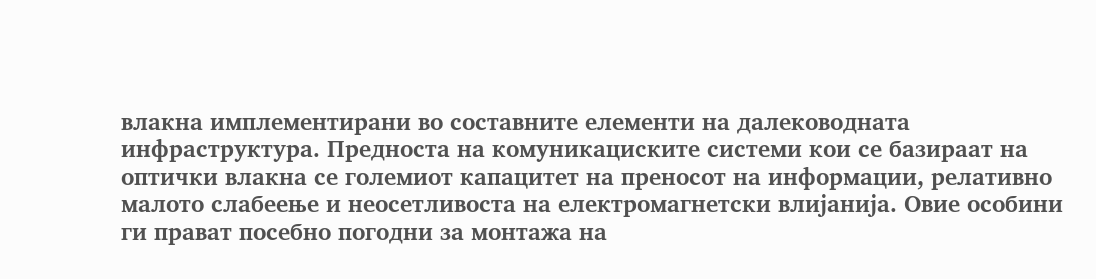влакна имплементирани во составните елементи на далеководната инфраструктура. Предноста на комуникациските системи кои се базираат на оптички влакна се големиот капацитет на преносот на информации, релативно малото слабеење и неосетливоста на електромагнетски влијанија. Овие особини ги прават посебно погодни за монтажа на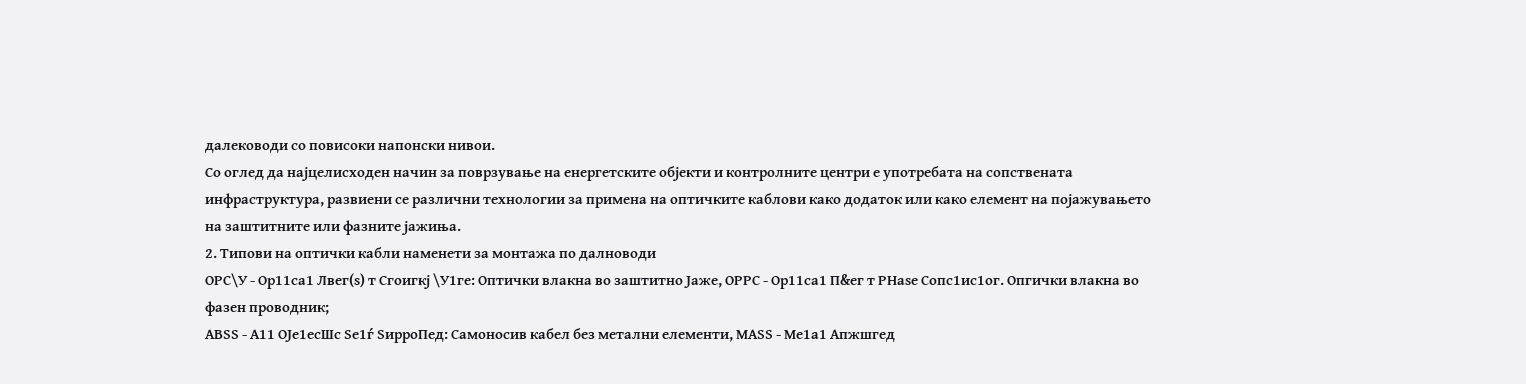далеководи со повисоки напонски нивои.
Со оглед да најцелисходен начин за поврзување на енергетските објекти и контролните центри е употребата на сопствената инфраструктура, развиени се различни технологии за примена на оптичките каблови како додаток или како елемент на појажувањето на заштитните или фазните јажиња.
2. Типови на оптички кабли наменети за монтажа по далноводи
ОРС\У - Ор11са1 Лвег(ѕ) т Сгоигкј \У1ге: Оптички влакна во заштитно Јаже, ОРРС - Ор11са1 П&ег т РНаѕе Сопс1ис1ог. Опгички влакна во фазен проводник;
АВЅЅ - А11 ОЈе1есШс Ѕе1ѓ ЅирроПед: Самоносив кабел без метални елементи, МАЅЅ - Ме1а1 Апжшгед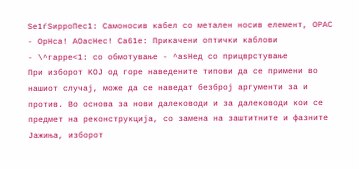Ѕе1ѓЅирроПес1: Самоносив кабел со метален носив елемент, ОРАС - ОрНса! АОасНес! Са61е: Прикачени оптички каблови
- \^гарре<1: со обмотување - ^аѕНед со прицврстување
При изборот КОЈ од горе наведените типови да се примени во нашиот случај, може да се наведат безброј аргументи за и против. Во основа за нови далеководи и за далеководи кои се предмет на реконструкција, со замена на заштитните и фазните Јажиња, изборот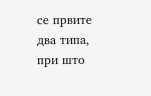се првите два типа, при што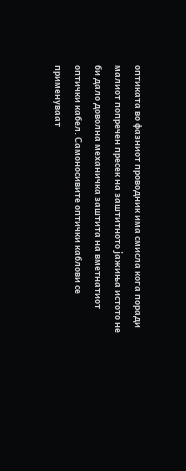оптиката во фазниот проводник има смисла кога поради малиот попречен пресек на заштитното јажиња истото не би дало доволна механичка заштита на вметнатиот оптички кабел. Самоносивите оптички каблови се применуваат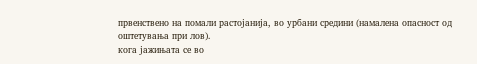првенствено на помали растојанија, во урбани средини (намалена опасност од оштетувања при лов).
кога јажињата се во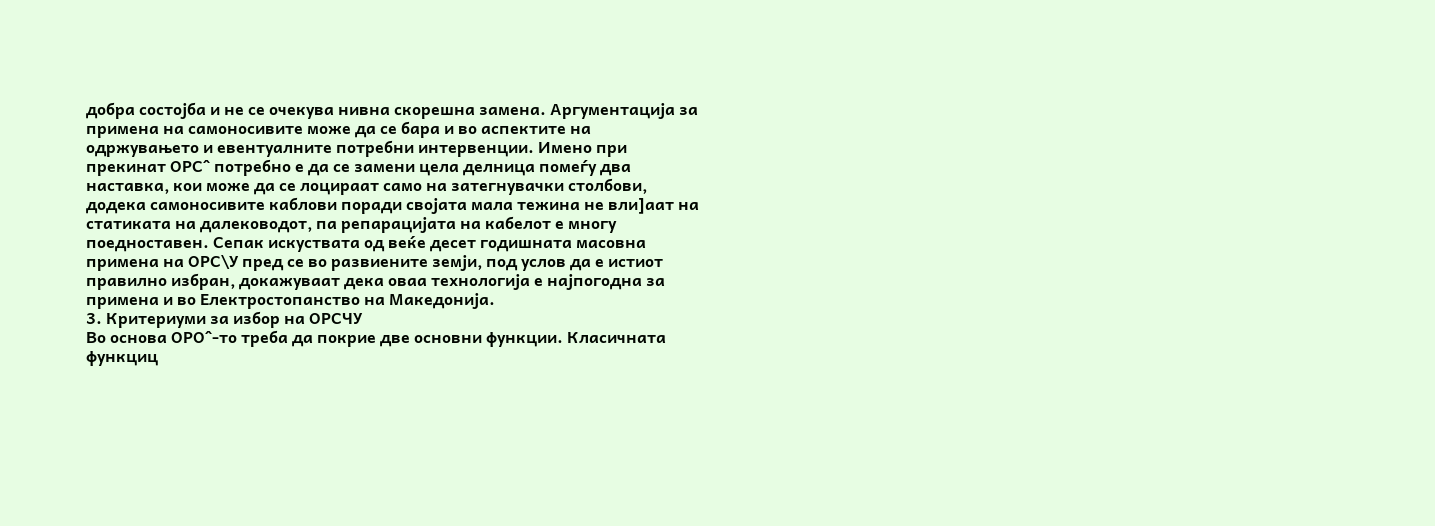добра состојба и не се очекува нивна скорешна замена. Аргументација за примена на самоносивите може да се бара и во аспектите на одржувањето и евентуалните потребни интервенции. Имено при прекинат ОРС^ потребно е да се замени цела делница помеѓу два наставка, кои може да се лоцираат само на затегнувачки столбови, додека самоносивите каблови поради својата мала тежина не вли]аат на статиката на далеководот, па репарацијата на кабелот е многу поедноставен. Сепак искуствата од веќе десет годишната масовна примена на ОРС\У пред се во развиените земји, под услов да е истиот правилно избран, докажуваат дека оваа технологија е најпогодна за примена и во Електростопанство на Македонија.
3. Критериуми за избор на ОРСЧУ
Во основа ОРО^-то треба да покрие две основни функции. Класичната функциц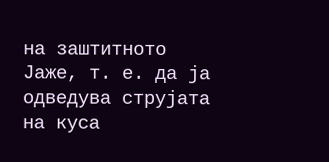на заштитното Јаже, т. е. да ја одведува струјата на куса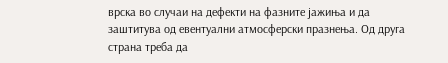врска во случаи на дефекти на фазните јажиња и да заштитува од евентуални атмосферски празнења. Од друга страна треба да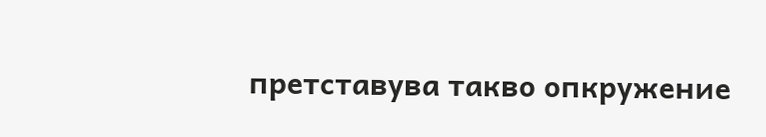претставува такво опкружение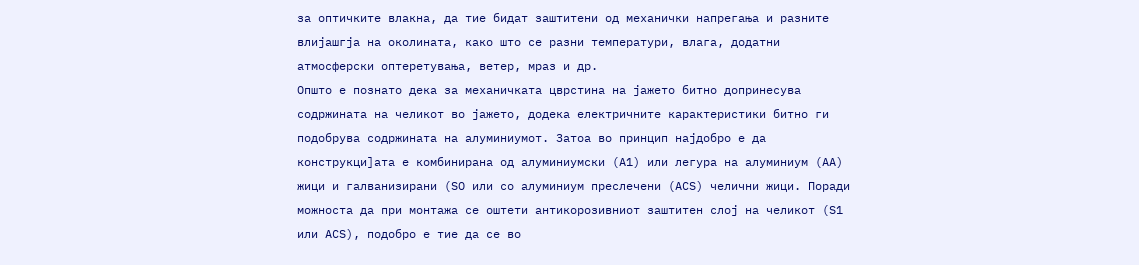за оптичките влакна, да тие бидат заштитени од механички напрегања и разните влијашгја на околината, како што се разни температури, влага, додатни атмосферски оптеретувања, ветер, мраз и др.
Општо е познато дека за механичката цврстина на јажето битно допринесува содржината на челикот во јажето, додека електричните карактеристики битно ги подобрува содржината на алуминиумот. Затоа во принцип најдобро е да конструкци]ата е комбинирана од алуминиумски (А1) или легура на алуминиум (АА) жици и галванизирани (ЅО или со алуминиум преслечени (АСЅ) челични жици. Поради можноста да при монтажа се оштети антикорозивниот заштитен слој на челикот (Ѕ1 или АСЅ), подобро е тие да се во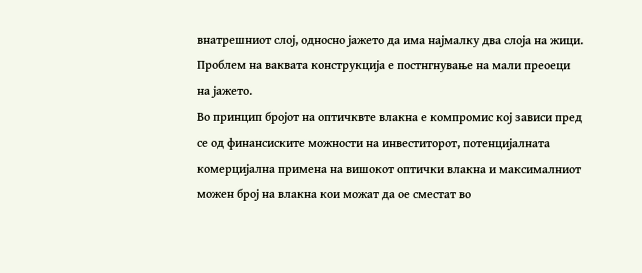внатрешниот слој, односно јажето да има најмалку два слоја на жици. Проблем на ваквата конструкција е постнгнување на мали преоеци на јажето.
Во принцип бројот на оптичквте влакна е компромис кој зависи пред се од финансиските можности на инвеститорот, потенцијалната комерцијална примена на вишокот оптички влакна и максималниот можен број на влакна кои можат да ое сместат во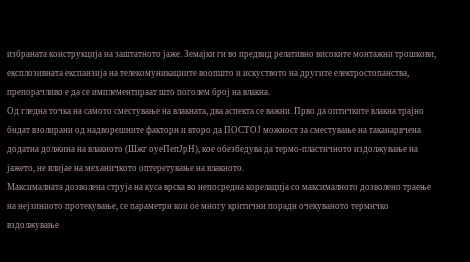избраната конструкција на заштатното јаже. Земајки ги во предвид релативно високите монтажни трошкови, експлозивната експанзија на телекомуникациите воопшто и искуството на другите електростопанства, препорачливо е да се имплементираат што поголем број на влакна.
Од гледна точка на самото сместување на влакната, два аспекта се важни. Прво да оптичките влакна трајно бндат взолирани од надворешните факторн и второ да ПОСТОЈ можност за сместување на таканарвчена додатна должина на влакното (Шжг оуеПепЈрН), кое обезбедува да термо-пластнчното издолжување на јажето, не влијае на механичкото оптеретување на влакното.
Максималната дозволена струја на куса врска во непосредна корелација со максималното дозволено траење на нејзиниото протекување, се параметрн кои ое многу критични порадн очекуваното термнчко вздолжување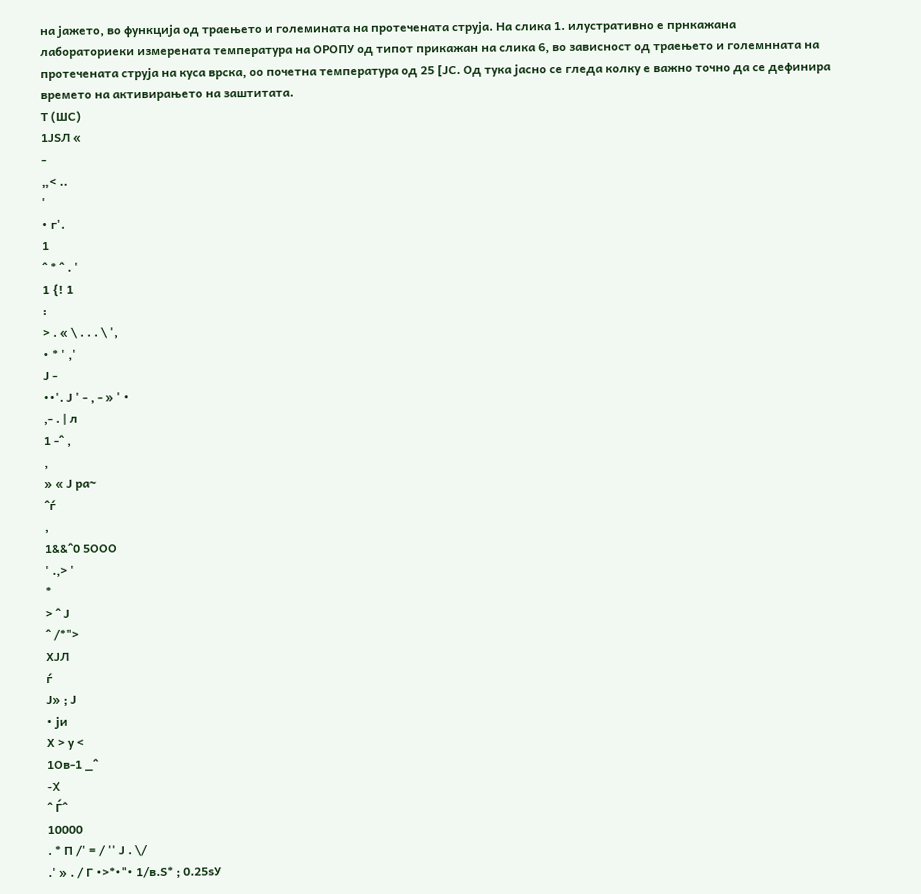на јажето, во функција од траењето и големината на протечената струја. На слика 1. илустративно е прнкажана лабораториеки измерената температура на ОРОПУ од типот прикажан на слика 6, во зависност од траењето и големнната на протечената струја на куса врска, оо почетна температура од 25 [ЈС. Од тука јасно се гледа колку е важно точно да се дефинира времето на активирањето на заштитата.
Т (ШС)
1ЈЅЛ «
-
„< ..
'
• г'.
1
^ * ^ . '
1 {! 1
:
> . « \ . . . \ ',
• * ' ,'
Ј -
••'. Ј ' - , - » ' •
,- . | л
1 -^ ,
,
» « Ј ра~
^ѓ
,
1&&^0 5ООО
' .,> '
*
> ^ Ј
^ /*">
ХЈЛ
ѓ
Ј» ; Ј
• ји
Х > у <
1Ов-1 _^
-X
^ Ѓ^
10000
. * П /' = / '' Ј . \/
.' » . / Г •>*•"• 1/в.Ѕ* ; 0.25ѕУ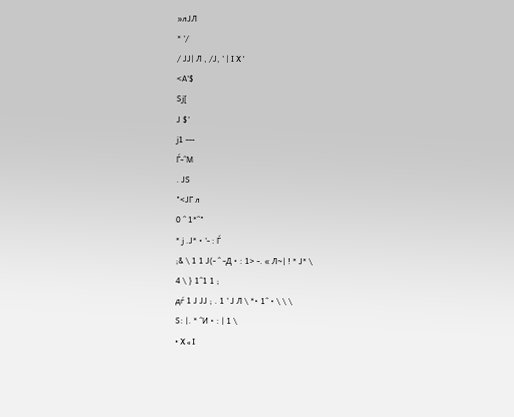»лЈЛ
* '/
/ ЈЈ| Л , /Ј, ' | I X '
<А'$
Ѕј[
Ј $'
ј1 ---
Ѓ-^М
. ЈЅ
"<ЈГ л
0 ^ 1*^"
* ј .Ј* • '- : Ѓ
;& \ 1 1 Ј(- ^ -Д • : 1> -. « Л~| ! * Ј* \
4 \ } 1^1 1 ;
дѓ 1 Ј ЈЈ ; . 1 ' Ј Л \ *• 1^ • \ \ \
Ѕ: |. * ^И • : | 1 \
• X « I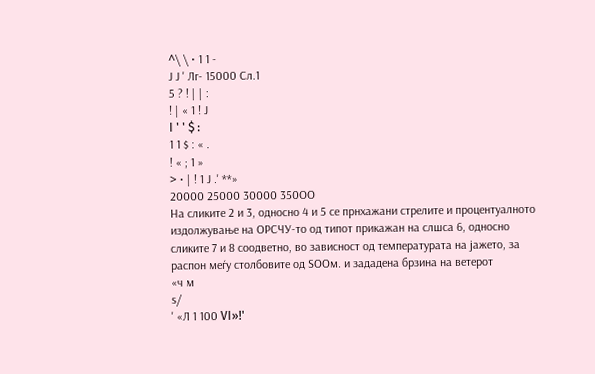^\ \ • 1 1 -
Ј Ј ' Лг- 15000 Сл.1
5 ? ! | | :
! | « 1 ! Ј
I ' ' $ :
1 1 $ : « .
! « ; 1 »
> • | ! 1 Ј .' **»
20000 25000 30000 350ОО
На сликите 2 и 3, односно 4 и 5 се прнхажани стрелите и процентуалното издолжување на ОРСЧУ-то од типот прикажан на слшса 6, односно сликите 7 и 8 соодветно, во зависност од температурата на јажето, за распон меѓу столбовите од ЅООм. и зададена брзина на ветерот
«ч м
ѕ/
' «Л 1 100 VI»!'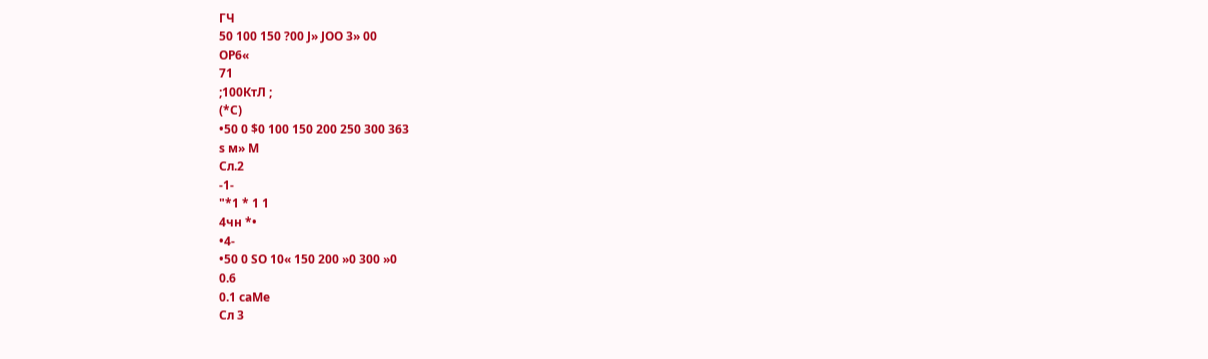ГЧ
50 100 150 ?00 Ј» ЈОО 3» 00
ОР6«
71
;100КтЛ ;
(*С)
•50 0 $0 100 150 200 250 300 363
ѕ м» М
Сл.2
-1-
"*1 * 1 1
4чн *•
•4-
•50 0 ЅО 10« 150 200 »0 300 »0
0.6
0.1 саМе
Сл 3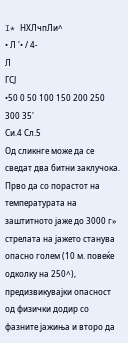I* НХЛчпЛи^
• Л '• / 4-
Л
ГСЈ
•50 0 50 100 150 200 250 300 35'
Си.4 Сл.5
Од сликнге може да се сведат два битни заклучока. Прво да со порастот на температурата на заштитното јаже до 3000 г» стрелата на јажето станува опасно голем (10 м. повеќе одколку на 250^), предизвикувајки опасност од физички додир со фазните јажиња и второ да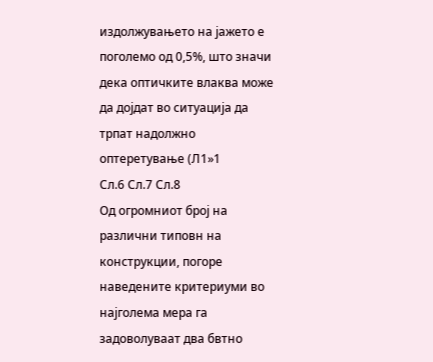издолжувањето на јажето е поголемо од 0,5%, што значи дека оптичките влаква може да дојдат во ситуација да трпат надолжно оптеретување (Л1»1
Сл.6 Сл.7 Сл.8
Од огромниот број на различни типовн на конструкции, погоре наведените критериуми во најголема мера га задоволуваат два бвтно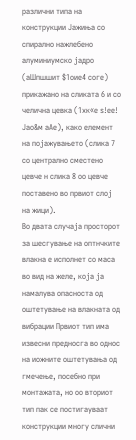различни типа на конструкции Јажиња со спирално нажлебено алуминиумско јадро (аШпшшит $1оие4 соге) прикажано на сликата 6 и со челична цевка (1хк«е ѕ!ее! Јао&м аАе), како елемент на појажувањето (слика 7 со централно сместено цевче н слика 8 оо цевче поставено во првиот слој на жици).
Во двата случаја просторот за шесгување на оптнчките влакна е исполнет со маса во вид на желе, која ја намалува опасноста од оштетување на влакната од вибрации Првиот тип има извесни предносга во однос на иожните оштетувања од гмечење, посебно при монтажата, но оо вториот тип пак се постигауваат конструкции многу слични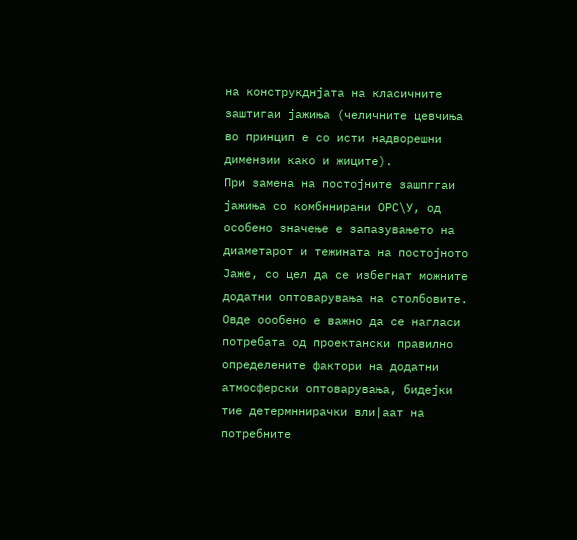на конструкднјата на класичните заштигаи јажиња (челичните цевчиња во принцип е со исти надворешни димензии како и жиците).
При замена на постојните зашпггаи јажиња со комбннирани ОРС\У, од особено значење е запазувањето на диаметарот и тежината на постојното Јаже, со цел да се избегнат можните додатни оптоварувања на столбовите.
Овде оообено е важно да се нагласи потребата од проектански правилно определените фактори на додатни атмосферски оптоварувања, бидејки тие детермннирачки вли|аат на потребните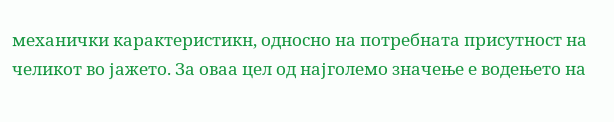механички карактеристикн, односно на потребната присутност на челикот во јажето. За оваа цел од најголемо значење е водењето на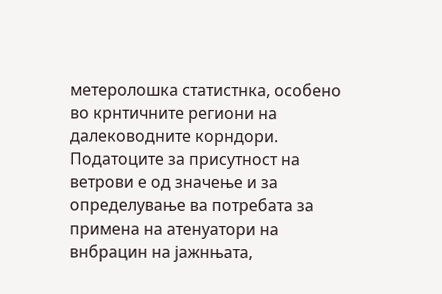метеролошка статистнка, особено во крнтичните региони на далеководните корндори. Податоците за присутност на ветрови е од значење и за определување ва потребата за примена на атенуатори на внбрацин на јажнњата,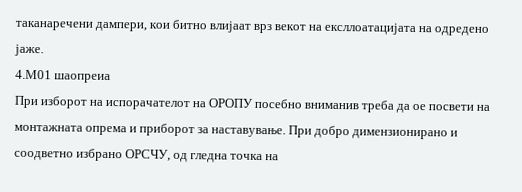таканаречени дампери, кои битно влијаат врз векот на ексллоатацијата на одредено јаже.
4.М01 шаопреиа
При изборот на испорачателот на ОРОПУ посебно вниманив треба да ое посвети на монтажната опрема и приборот за наставување. При добро димензионирано и соодветно избрано ОРСЧУ, од гледна точка на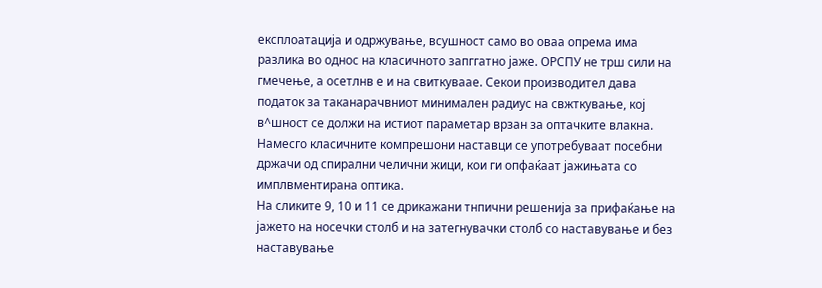експлоатација и одржување, всушност само во оваа опрема има разлика во однос на класичното запггатно јаже. ОРСПУ не трш сили на гмечење, а осетлнв е и на свиткуваае. Секои производител дава податок за таканарачвниот минимален радиус на свжткување, кој в^шност се должи на истиот параметар врзан за оптачките влакна. Намесго класичните компрешони наставци се употребуваат посебни држачи од спирални челични жици, кои ги опфаќаат јажињата со имплвментирана оптика.
На сликите 9, 10 и 11 се дрикажани тнпични решенија за прифаќање на јажето на носечки столб и на затегнувачки столб со наставување и без наставување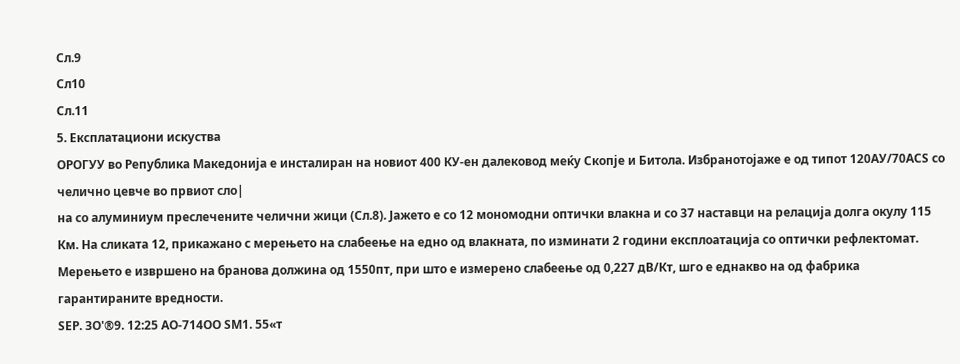Сл.9
Сл10
Сл.11
5. Експлатациони искуства
ОРОГУУ во Република Македонија е инсталиран на новиот 400 КУ-ен далековод меќу Скопје и Битола. Избранотојаже е од типот 120АУ/70АСЅ со челично цевче во првиот сло|
на со алуминиум преслечените челични жици (Сл.8). Јажето е со 12 мономодни оптички влакна и со 37 наставци на релација долга окулу 115 Км. На сликата 12, прикажано с мерењето на слабеење на едно од влакната, по изминати 2 години експлоатација со оптички рефлектомат. Мерењето е извршено на бранова должина од 1550пт, при што е измерено слабеење од 0,227 дВ/Кт, шго е еднакво на од фабрика гарантираните вредности.
ЅЕР. ЗО'®9. 12:25 АО-714ОО ЅМ1. 55«т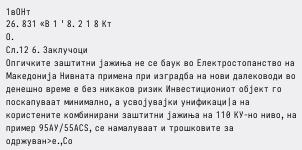1вОНт
26. 831 «В 1 ' 8. 2 1 8 Кт
О.
Сл.12 6. Заклучоци
Опгичките заштитни јажиња не се баук во Електростопанство на Македонија Нивната примена при изградба на нови далеководи во денешно време е без никаков ризик Инвестициониот објект го поскапуваат минимално, а усвојувајки унификаци|а на користените комбинирани заштитни јажиња на 110 КУ-но ниво, на пример 95АУ/55АСЅ, се намалуваат и трошковите за одржуван>е.,Со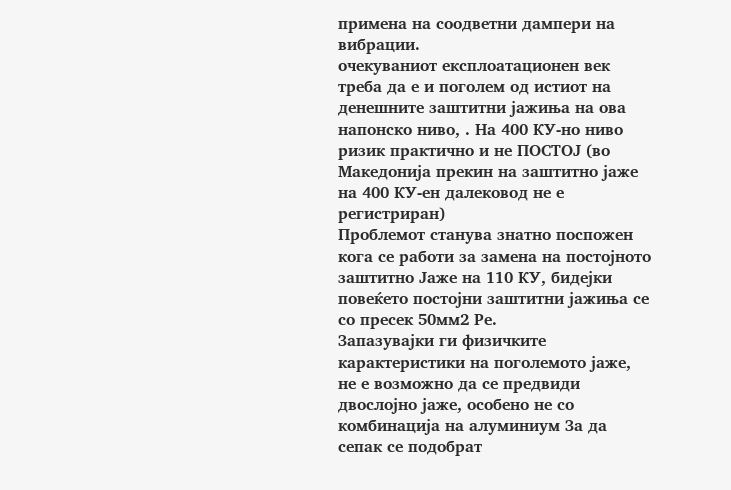примена на соодветни дампери на вибрации.
очекуваниот експлоатационен век треба да е и поголем од истиот на денешните заштитни јажиња на ова напонско ниво, . На 400 КУ-но ниво ризик практично и не ПОСТОЈ (во
Македонија прекин на заштитно јаже на 400 КУ-ен далековод не е регистриран)
Проблемот станува знатно поспожен кога се работи за замена на постојното заштитно Јаже на 110 КУ, бидејки повеќето постојни заштитни јажиња се со пресек 50мм2 Ре.
Запазувајки ги физичките карактеристики на поголемото јаже, не е возможно да се предвиди двослојно јаже, особено не со комбинација на алуминиум За да сепак се подобрат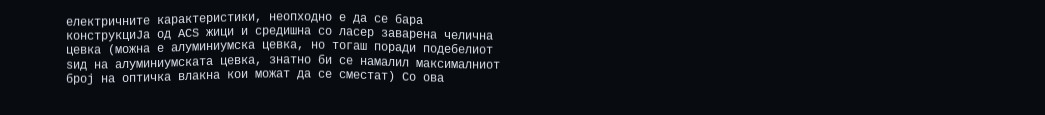електричните карактеристики, неопходно е да се бара конструкциЈа од АСЅ жици и средишна со ласер заварена челична цевка (можна е алуминиумска цевка, но тогаш поради подебелиот ѕид на алуминиумската цевка, знатно би се намалил максималниот број на оптичка влакна кои можат да се сместат) Со ова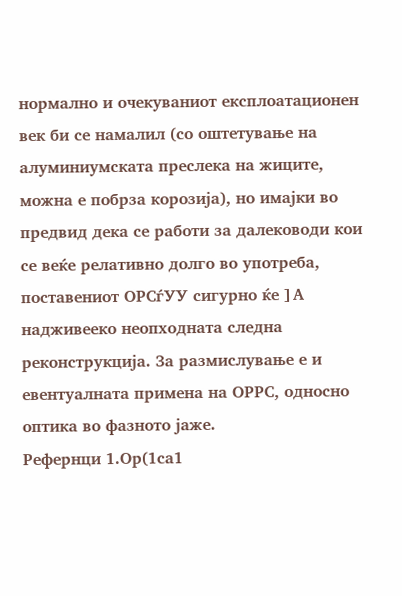нормално и очекуваниот експлоатационен век би се намалил (со оштетување на алуминиумската преслека на жиците, можна е побрза корозија), но имајки во предвид дека се работи за далеководи кои се веќе релативно долго во употреба, поставениот ОРСѓУУ сигурно ќе ]А надживееко неопходната следна реконструкција. За размислување е и евентуалната примена на ОРРС, односно оптика во фазното јаже.
Рефернци 1.Ор(1са1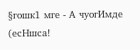§гошк1 мге - А чуогИмде (есНшса!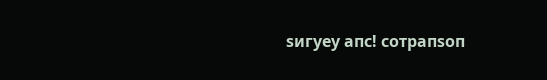ѕигуеу апс! сотрапѕоп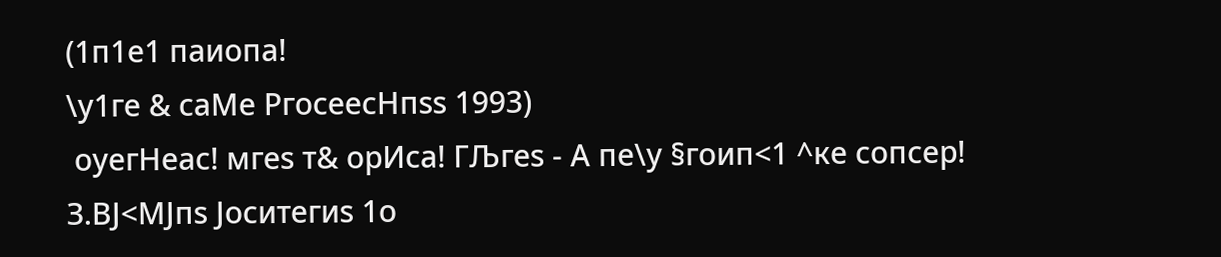(1п1е1 паиопа!
\у1ге & саМе РгосеесНпѕѕ 1993)
 оуегНеас! мгеѕ т& орИса! ГЉгеѕ - А пе\у §гоип<1 ^ке сопсер!
З.ВЈ<МЈпѕ Јоситегиѕ 1о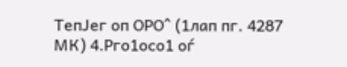ТепЈег оп ОРО^ (1лап пг. 4287 МК) 4.Рго1осо1 оѓ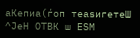аКепиа(ѓоп теаѕигетеШ ^ЈеН ОТВК ш ЕЅМ